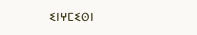ⵉⵏⵖⵎⵉⵙⵏ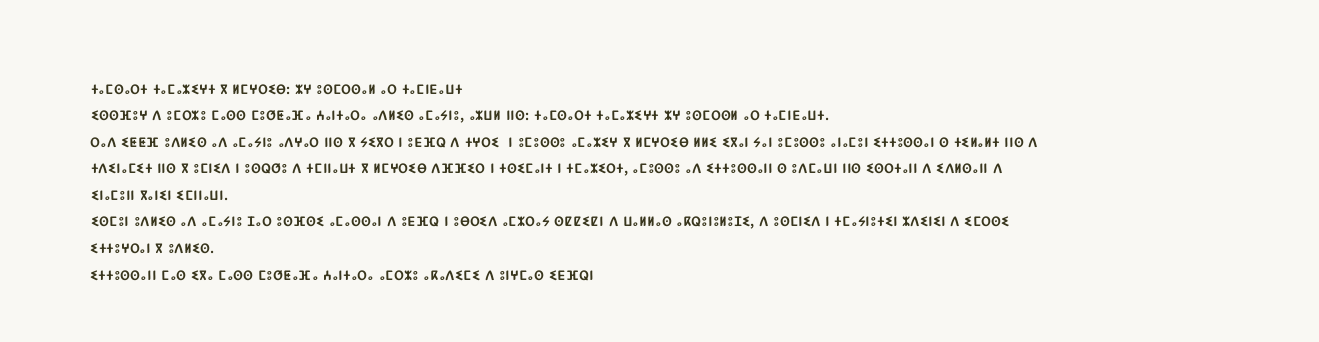ⵜⴰⵎⵙⴰⵔⵜ ⵜⴰⵎⴰⵣⵉⵖⵜ ⴳ ⵍⵎⵖⵔⵉⴱ: ⵣⵖ ⵓⵙⵎⵔⵙⴰⵍ ⴰⵔ ⵜⴰⵎⵏⴹⴰⵡⵜ
ⵉⵙⵙⴼⵓⵖ ⴷ ⵓⵎⵔⵣⵓ ⵎⴰⵙⵙ ⵎⵓⵚⵟⴰⴼⴰ ⵄⴰⵏⵜⴰⵔⴰ ⴰⴷⵍⵉⵙ ⴰⵎⴰⵢⵏⵓ, ⴰⵣⵡⵍ ⵏⵏⵙ: ⵜⴰⵎⵙⴰⵔⵜ ⵜⴰⵎⴰⵣⵉⵖⵜ ⵣⵖ ⵓⵙⵎⵔⵙⵍ ⴰⵔ ⵜⴰⵎⵏⴹⴰⵡⵜ.
ⵔⴰⴷ ⵉⵟⵟⴼ ⵓⴷⵍⵉⵙ ⴰⴷ ⴰⵎⴰⵢⵏⵓ ⴰⴷⵖⴰⵔ ⵏⵏⵙ ⴳ ⵢⵉⴳⵔ ⵏ ⵓⴹⴼⵕ ⴷ ⵜⵖⵔⵉ  ⵏ ⵓⵎⵓⵙⵙⵓ ⴰⵎⴰⵣⵉⵖ ⴳ ⵍⵎⵖⵔⵉⴱ ⵍⵍⵉ ⵉⴳⴰⵏ ⵢⴰⵏ ⵓⵎⵓⵙⵙⵓ ⴰⵏⴰⵎⵓⵏ ⵉⵜⵜⵓⵙⵙⴰⵏ ⵙ ⵜⵉⵍⴰⵍⵜ ⵏⵏⵙ ⴷ ⵜⴷⵉⵏⴰⵎⵉⵜ ⵏⵏⵙ ⴳ ⵓⵎⵏⵉⴷ ⵏ ⵓⵙⵕⵚⵓ ⴷ ⵜⵎⵏⵏⴰⵡⵜ ⴳ ⵍⵎⵖⵔⵉⴱ ⴷⴼⴼⵉⵔ ⵏ ⵜⵙⵉⵎⴰⵏⵜ ⵏ ⵜⵎⴰⵣⵉⵔⵜ, ⴰⵎⵓⵙⵙⵓ ⴰⴷ ⵉⵜⵜⵓⵙⵙⴰⵏⵏ ⵙ ⵓⴷⵎⴰⵡⵏ ⵏⵏⵙ ⵉⵙⵔⵜⴰⵏⵏ ⴷ ⵉⴷⵍⵙⴰⵏⵏ ⴷ ⵉⵏⴰⵎⵓⵏⵏ ⴳⴰⵏⵉⵏ ⵉⵎⵏⵏⴰⵡⵏ.
ⵉⵙⵎⵓⵏ ⵓⴷⵍⵉⵙ ⴰⴷ ⴰⵎⴰⵢⵏⵓ ⵊⴰⵔ ⵓⵙⴼⵙⵉ ⴰⵎⴰⵙⵙⴰⵏ ⴷ ⵓⴹⴼⵕ ⵏ ⵓⴱⵔⵉⴷ ⴰⵎⵣⵔⴰⵢ ⵙⵇⵇⵉⵇⵏ ⴷ ⵡⴰⵍⵍⴰⵙ ⴰⴽⵕⵓⵏⵓⵍⵓⵊⵉ, ⴷ ⵓⵙⵎⵏⵉⴷ ⵏ ⵜⵎⴰⵢⵏⵓⵜⵉⵏ ⵣⴷⵉⵏⵉⵏ ⴷ ⵉⵎⵔⵙⵉ ⵉⵜⵜⵓⵖⵔⴰⵏ ⴳ ⵓⴷⵍⵉⵙ.
ⵉⵜⵜⵓⵙⵙⴰⵏⵏ ⵎⴰⵙ ⵉⴳⴰ ⵎⴰⵙⵙ ⵎⵓⵚⵟⴰⴼⴰ ⵄⴰⵏⵜⴰⵔⴰ ⴰⵎⵔⵣⵓ ⴰⴽⴰⴷⵉⵎⵉ ⴷ ⵓⵏⵖⵎⴰⵙ ⵉⴹⴼⵕⵏ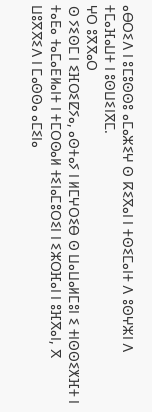ⴰⴱⵔⵉⴷ ⵏ ⵓⵎⵓⵙⵙⵓ ⴰⵎⴰⵣⵉⵖ ⵙ ⴽⵉⴳⴰⵏ ⵏ ⵜⵙⵉⵎⴰⵏⵜ ⴷ ⵓⵙⵖⵣⵏ ⴷ ⵜⵎⴰⴼⴰⵡⵜ ⵏ ⵓⵙⵡⵉⵏⴳⵎ.
ⵖⵔ ⵓⴳⴳⴰⵔ
ⵙ ⵢⵉⵙⵎ ⵏ ⵉⴼⵔⵉⵇⵢⴰ, ⴰⵙⵜⴰⵢ ⵏ ⵍⵎⵖⵔⵉⴱ ⵙ ⵡⴰⵡⴰⵍⵎⵓⵏ ⵉ ⵜⵏⵙⵙⵉⵅⴼⵜ ⵏ ⵜⴰⴹⴰ ⵜⴰⵎⴰⴹⵍⴰⵏⵜ ⵏ ⵜⵎⵔⵙⴰⵍ ⵜⵉⵏⴰⵎⵓⵔⵉⵏ ⵏ ⵉⵣⵔⴼⴰⵏ ⵏ ⵓⴼⴳⴰⵏ, ⴳ ⵡⵓⴳⴳⵉⴷ ⵏ ⵎⴰⵙⵙⴰ ⴰⵎⵉⵏⴰ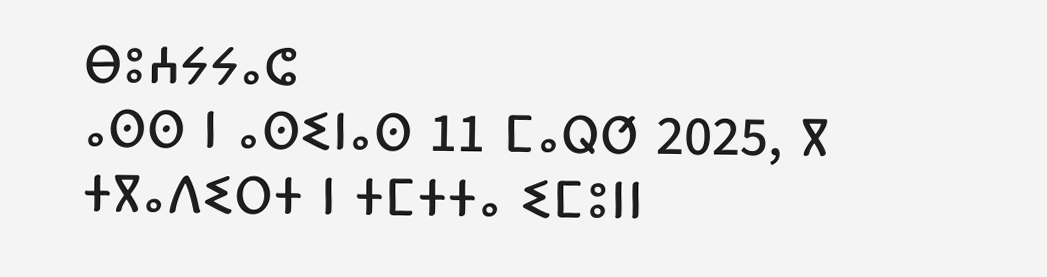ⴱⵓⵄⵢⵢⴰⵛ
ⴰⵙⵙ ⵏ ⴰⵙⵉⵏⴰⵙ 11 ⵎⴰⵕⵚ 2025, ⴳ ⵜⴳⴰⴷⵉⵔⵜ ⵏ ⵜⵎⵜⵜⴰ ⵉⵎⵓⵏⵏ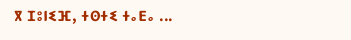ⴳ ⵊⵓⵏⵉⴼ, ⵜⵙⵜⵉ ⵜⴰⴹⴰ ...